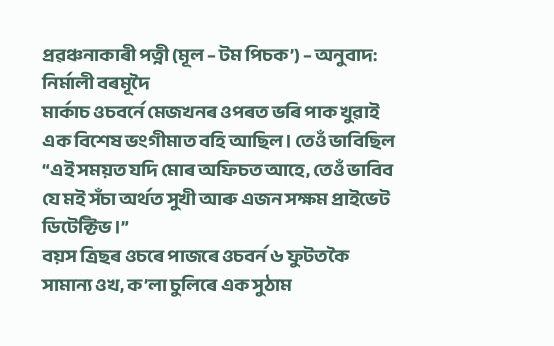প্ৰৱঞ্চনাকাৰী পত্নী (মূল – টম পিচক’) – অনুবাদ: নিৰ্মালী বৰমূদৈ
মাৰ্কাচ ওচবৰ্নে মেজখনৰ ওপৰত ভৰি পাক খুৱাই এক বিশেষ ভংগীমাত বহি আছিল। তেওঁ ভাবিছিল “এই সময়ত যদি মোৰ অফিচত আহে, তেওঁ ভাবিব যে মই সঁচা অৰ্থত সুখী আৰু এজন সক্ষম প্ৰাইভেট ডিটেক্টিভ।”
বয়স ত্ৰিছৰ ওচৰে পাজৰে ওচবৰ্ন ৬ ফুটতকৈ সামান্য ওখ, ক’লা চুলিৰে এক সুঠাম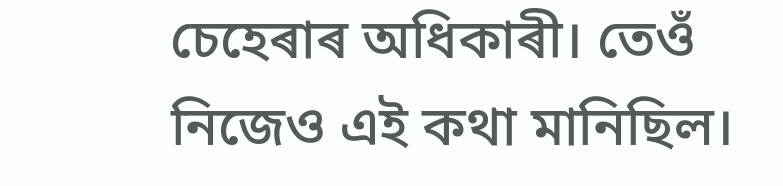চেহেৰাৰ অধিকাৰী। তেওঁ নিজেও এই কথা মানিছিল।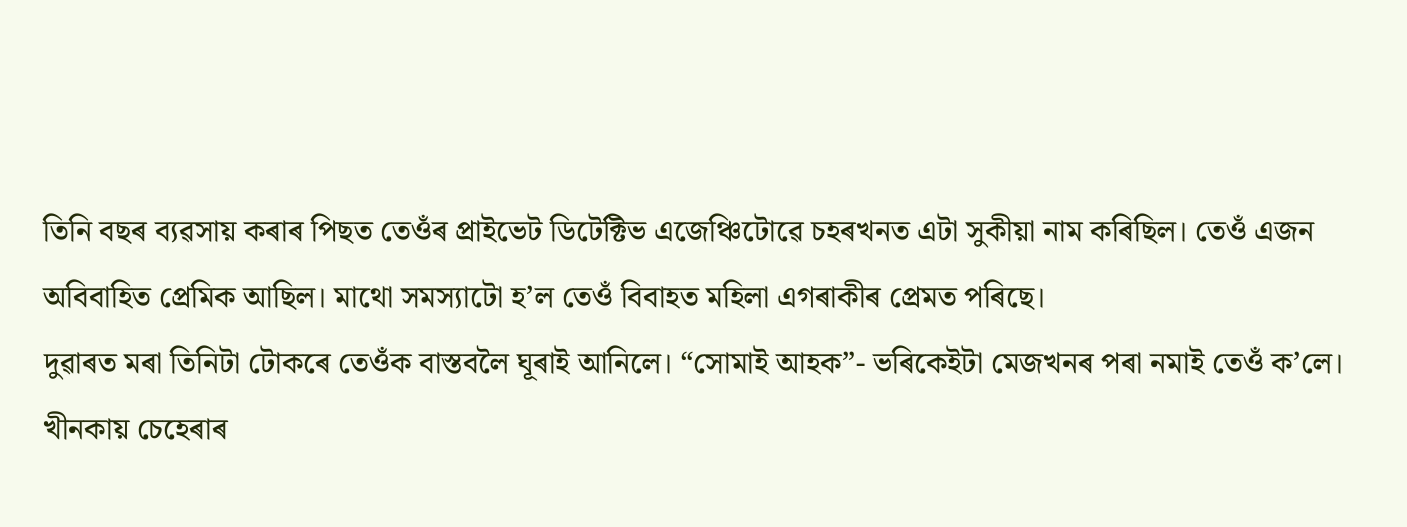তিনি বছৰ ব্যৱসায় কৰাৰ পিছত তেওঁৰ প্ৰাইভেট ডিটেক্টিভ এজেঞ্চিটোৱে চহৰখনত এটা সুকীয়া নাম কৰিছিল। তেওঁ এজন অবিবাহিত প্ৰেমিক আছিল। মাথো সমস্যাটো হ’ল তেওঁ বিবাহত মহিলা এগৰাকীৰ প্ৰেমত পৰিছে।
দুৱাৰত মৰা তিনিটা টোকৰে তেওঁক বাস্তবলৈ ঘূৰাই আনিলে। “সোমাই আহক”- ভৰিকেইটা মেজখনৰ পৰা নমাই তেওঁ ক’লে।
খীনকায় চেহেৰাৰ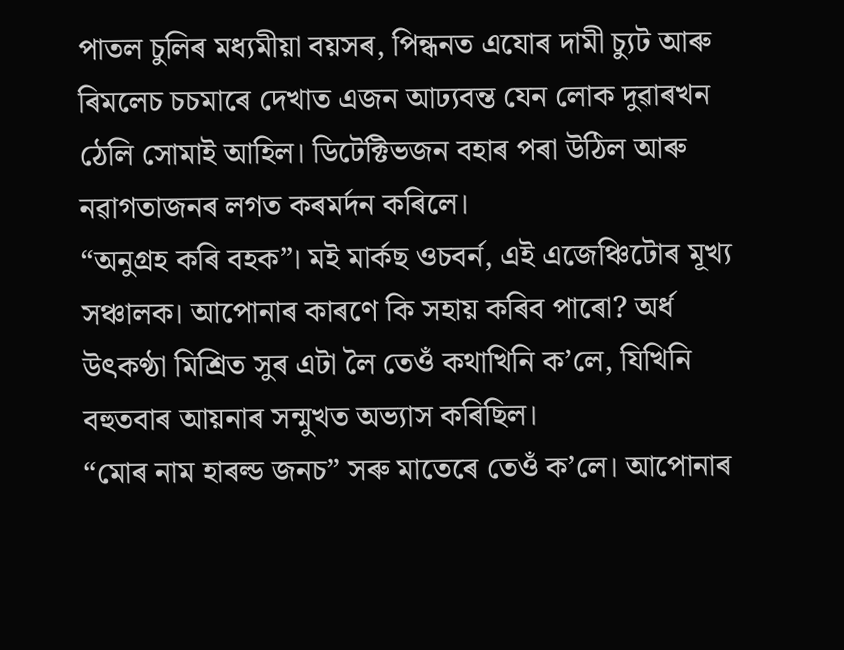পাতল চুলিৰ মধ্যমীয়া বয়সৰ, পিন্ধনত এযোৰ দামী চ্যুট আৰু ৰিমলেচ চচমাৰে দেখাত এজন আঢ্যবন্ত যেন লোক দুৱাৰখন ঠেলি সোমাই আহিল। ডিটেক্টিভজন বহাৰ পৰা উঠিল আৰু নৱাগতাজনৰ লগত কৰমৰ্দন কৰিলে।
“অনুগ্ৰহ কৰি বহক”। মই মাৰ্কছ ওচবৰ্ন, এই এজেঞ্চিটোৰ মূখ্য সঞ্চালক। আপোনাৰ কাৰণে কি সহায় কৰিব পাৰো? অৰ্ধ উৎকণ্ঠা মিশ্ৰিত সুৰ এটা লৈ তেওঁ কথাখিনি ক’লে, যিখিনি বহুতবাৰ আয়নাৰ সন্মুখত অভ্যাস কৰিছিল।
“মোৰ নাম হাৰল্ড জনচ” সৰু মাতেৰে তেওঁ ক’লে। আপোনাৰ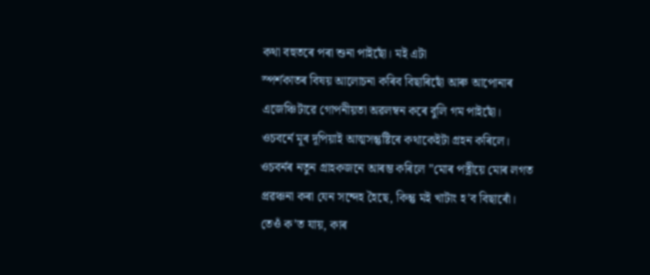কথা বহুতৰে পৰা শুনা পাইছোঁ। মই এটা
স্পৰ্শকাতৰ বিষয় আলোচনা কৰিব বিছাৰিছোঁ আৰু আপোনাৰ এজেঞ্চিটাৱে গোপনীয়তা অৱলম্বন কৰে বুলি গম পাইছোঁ।
ওচবৰ্নে মূৰ দূপিয়াই আত্মসন্তুষ্টিৰে কথাকেইটা গ্ৰহন কৰিলে।
ওচবৰ্নৰ নতুন গ্ৰাহকজনে আৰম্ভ কৰিলে ”মোৰ পত্নীয়ে মোৰ লগত প্ৰৱঞ্চনা কৰা যেন সন্দেহ হৈছে, কিন্তু মই খাটাং হ’ব বিছাৰোঁ। তেওঁ ক’ত যায়, কাৰ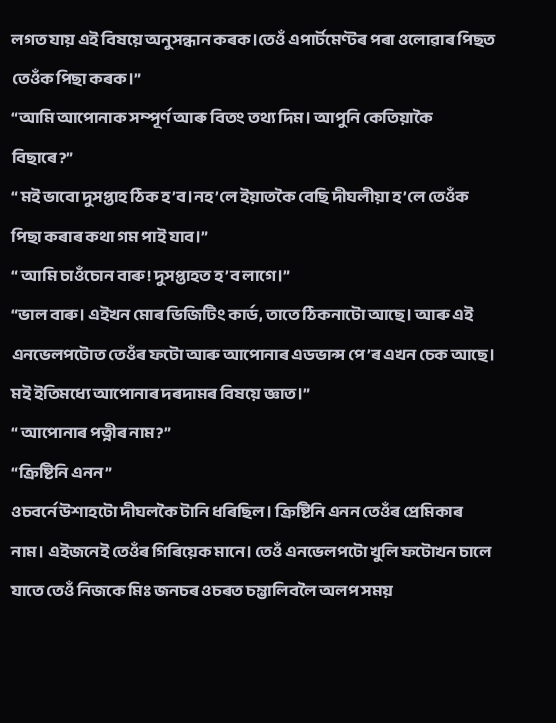লগত যায় এই বিষয়ে অনুসন্ধান কৰক।তেওঁ এপাৰ্টমেণ্টৰ পৰা ওলোৱাৰ পিছত তেওঁক পিছা কৰক।”
“আমি আপোনাক সম্পূৰ্ণ আৰু বিতং তথ্য দিম। আপুনি কেতিয়াকৈ বিছাৰে?”
“ মই ভাবো দুসপ্তাহ ঠিক হ’ব।নহ’লে ইয়াতকৈ বেছি দীঘলীয়া হ’লে তেওঁক পিছা কৰাৰ কথা গম পাই যাব।”
“ আমি চাওঁচোন বাৰু! দুসপ্তাহত হ’ব লাগে।”
“ভাল বাৰু। এইখন মোৰ ভিজিটিং কাৰ্ড, তাতে ঠিকনাটো আছে। আৰু এই এনভেলপটোত তেওঁৰ ফটো আৰু আপোনাৰ এডভান্স পে’ৰ এখন চেক আছে। মই ইতিমধ্যে আপোনাৰ দৰদামৰ বিষয়ে জ্ঞাত।”
“ আপোনাৰ পত্নীৰ নাম?”
“ক্ৰিষ্টিনি এনন”
ওচবৰ্নে উশাহটো দীঘলকৈ টানি ধৰিছিল। ক্ৰিষ্টিনি এনন তেওঁৰ প্ৰেমিকাৰ নাম। এইজনেই তেওঁৰ গিৰিয়েক মানে। তেওঁ এনভেলপটো খুলি ফটোখন চালে যাতে তেওঁ নিজকে মিঃ জনচৰ ওচৰত চম্ভালিবলৈ অলপ সময়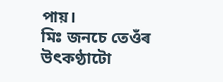পায়।
মিঃ জনচে তেওঁৰ উৎকণ্ঠাটো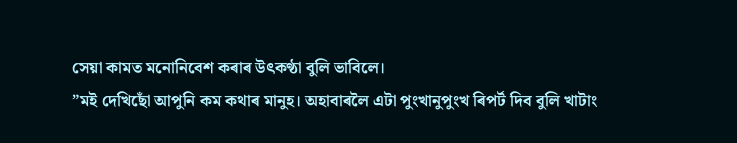সেয়া কামত মনোনিবেশ কৰাৰ উৎকণ্ঠা বুলি ভাবিলে।
”মই দেখিছোঁ আপুনি কম কথাৰ মানুহ। অহাবাৰলৈ এটা পুংখানুপুংখ ৰিপৰ্ট দিব বুলি খাটাং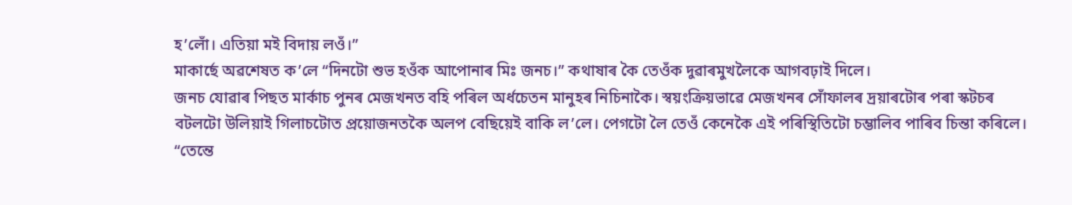হ’লোঁ। এতিয়া মই বিদায় লওঁ।”
মাকাৰ্ছে অৱশেষত ক’লে “দিনটো শুভ হওঁক আপোনাৰ মিঃ জনচ।” কথাষাৰ কৈ তেওঁক দুৱাৰমুখলৈকে আগবঢ়াই দিলে।
জনচ যোৱাৰ পিছত মাৰ্কাচ পুনৰ মেজখনত বহি পৰিল অৰ্ধচেতন মানুহৰ নিচিনাকৈ। স্বয়ংক্ৰিয়ভাৱে মেজখনৰ সোঁফালৰ দ্ৰয়াৰটোৰ পৰা স্কটচৰ বটলটো উলিয়াই গিলাচটোত প্ৰয়োজনতকৈ অলপ বেছিয়েই বাকি ল’লে। পেগটো লৈ তেওঁ কেনেকৈ এই পৰিস্থিতিটো চম্ভালিব পাৰিব চিন্তা কৰিলে।
“তেন্তে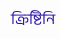ক্ৰিষ্টিনি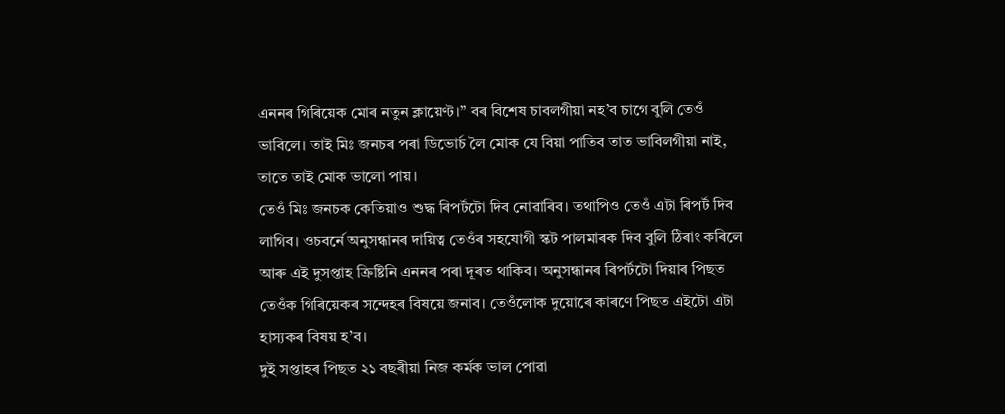এননৰ গিৰিয়েক মোৰ নতুন ক্লায়েণ্ট।” বৰ বিশেষ চাবলগীয়া নহ’ব চাগে বুলি তেওঁ ভাবিলে। তাই মিঃ জনচৰ পৰা ডিভোৰ্চ লৈ মোক যে বিয়া পাতিব তাত ভাবিলগীয়া নাই, তাতে তাই মোক ভালো পায়।
তেওঁ মিঃ জনচক কেতিয়াও শুদ্ধ ৰিপৰ্টটো দিব নোৱাৰিব। তথাপিও তেওঁ এটা ৰিপৰ্ট দিব লাগিব। ওচবৰ্নে অনুসন্ধানৰ দায়িত্ব তেওঁৰ সহযোগী স্কট পালমাৰক দিব বুলি ঠিৰাং কৰিলে আৰু এই দুসপ্তাহ ক্ৰিষ্টিনি এননৰ পৰা দূৰত থাকিব। অনুসন্ধানৰ ৰিপৰ্টটো দিয়াৰ পিছত তেওঁক গিৰিয়েকৰ সন্দেহৰ বিষয়ে জনাব। তেওঁলোক দুয়োৰে কাৰণে পিছত এইটো এটা হাস্যকৰ বিষয় হ’ব।
দুই সপ্তাহৰ পিছত ২১ বছৰীয়া নিজ কৰ্মক ভাল পোৱা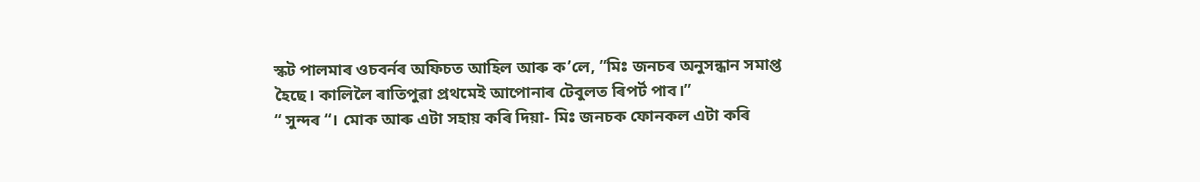স্কট পালমাৰ ওচবৰ্নৰ অফিচত আহিল আৰু ক’লে, ”মিঃ জনচৰ অনুসন্ধান সমাপ্ত হৈছে। কালিলৈ ৰাতিপুৱা প্ৰথমেই আপোনাৰ টেবুলত ৰিপৰ্ট পাব।”
“ সুন্দৰ “। মোক আৰু এটা সহায় কৰি দিয়া- মিঃ জনচক ফোনকল এটা কৰি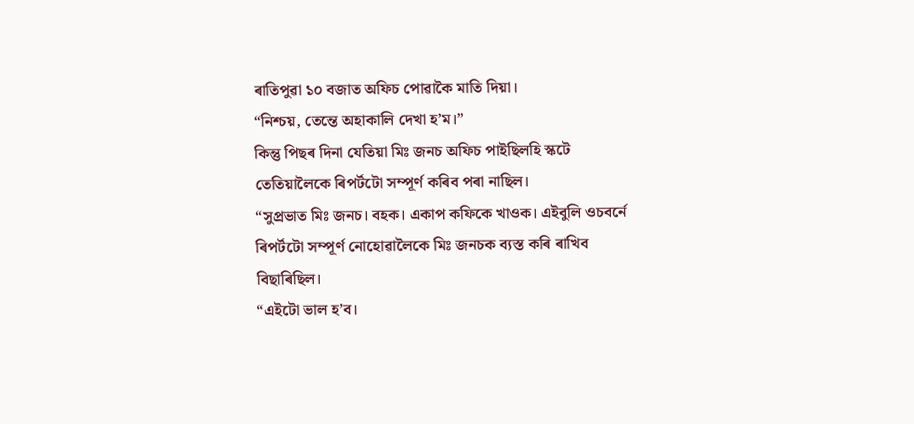ৰাতিপুৱা ১০ বজাত অফিচ পোৱাকৈ মাতি দিয়া।
“নিশ্চয়, তেন্তে অহাকালি দেখা হ’ম।”
কিন্তু পিছৰ দিনা যেতিয়া মিঃ জনচ অফিচ পাইছিলহি স্কটে তেতিয়ালৈকে ৰিপৰ্টটো সম্পূৰ্ণ কৰিব পৰা নাছিল।
“সুপ্ৰভাত মিঃ জনচ। বহক। একাপ কফিকে খাওক। এইবুলি ওচবৰ্নে ৰিপৰ্টটো সম্পূৰ্ণ নোহোৱালৈকে মিঃ জনচক ব্যস্ত কৰি ৰাখিব বিছাৰিছিল।
“এইটো ভাল হ’ব।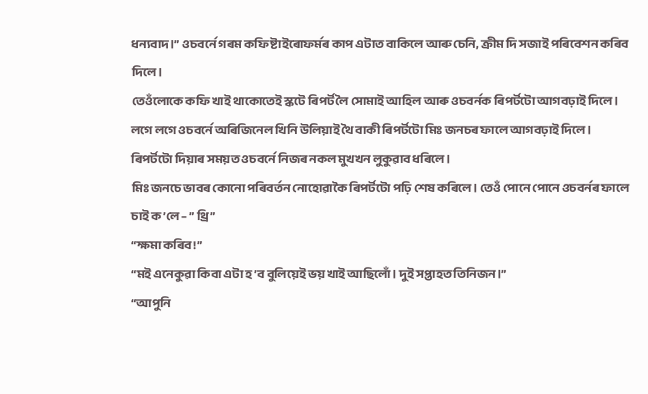ধন্যবাদ।” ওচবৰ্নে গৰম কফি ষ্টাইৰোফৰ্মৰ কাপ এটাত বাকিলে আৰু চেনি, ক্ৰীম দি সজাই পৰিবেশন কৰিব দিলে।
তেওঁলোকে কফি খাই থাকোতেই স্কটে ৰিপৰ্ট লৈ সোমাই আহিল আৰু ওচবৰ্নক ৰিপৰ্টটো আগবঢ়াই দিলে। লগে লগে ওচবৰ্নে অৰিজিনেল খিনি উলিয়াই থৈ বাকী ৰিপৰ্টটো মিঃ জনচৰ ফালে আগবঢ়াই দিলে। ৰিপৰ্টটো দিয়াৰ সময়ত ওচবৰ্নে নিজৰ নকল মুখখন লুকুৱাব ধৰিলে।
মিঃ জনচে ভাবৰ কোনো পৰিবৰ্তন নোহোৱাকৈ ৰিপৰ্টটো পঢ়ি শেষ কৰিলে। তেওঁ পোনে পোনে ওচবৰ্নৰ ফালে চাই ক’লে – ” থ্ৰি”
“ক্ষমা কৰিব!”
“মই এনেকুৱা কিবা এটা হ’ব বুলিয়েই ভয় খাই আছিলোঁ। দুই সপ্তাহত তিনিজন।”
“আপুনি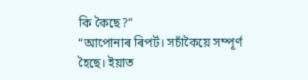কি কৈছে?”
“আপোনাৰ ৰিপৰ্ট। সচাঁকৈয়ে সম্পূৰ্ণ হৈছে। ইয়াত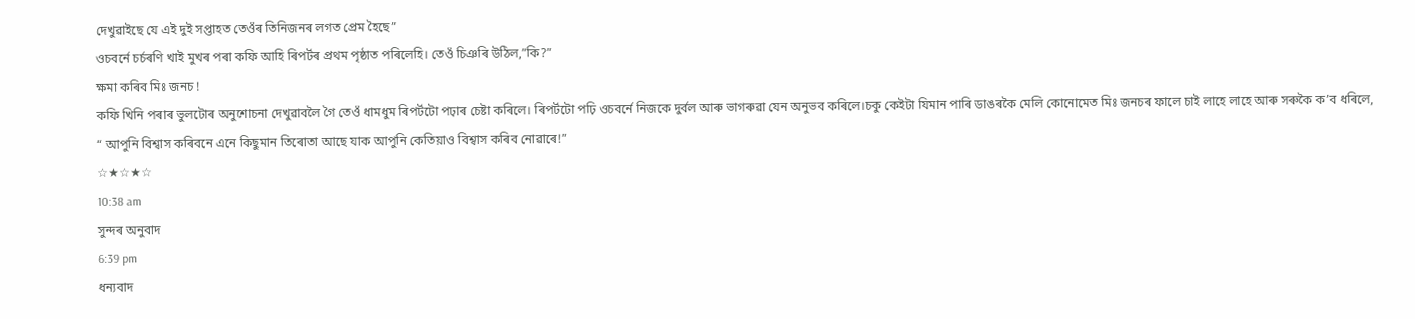দেখুৱাইছে যে এই দুই সপ্তাহত তেওঁৰ তিনিজনৰ লগত প্ৰেম হৈছে”
ওচবৰ্নে চৰ্চৰণি খাই মুখৰ পৰা কফি আহি ৰিপৰ্টৰ প্ৰথম পৃষ্ঠাত পৰিলেহি। তেওঁ চিঞৰি উঠিল,”কি?”
ক্ষমা কৰিব মিঃ জনচ !
কফি খিনি পৰাৰ ভুলটোৰ অনুশোচনা দেখুৱাবলৈ গৈ তেওঁ ধামধুম ৰিপৰ্টটো পঢ়াৰ চেষ্টা কৰিলে। ৰিপৰ্টটো পঢ়ি ওচবৰ্নে নিজকে দুৰ্বল আৰু ভাগৰুৱা যেন অনুভব কৰিলে।চকু কেইটা যিমান পাৰি ডাঙৰকৈ মেলি কোনোমেত মিঃ জনচৰ ফালে চাই লাহে লাহে আৰু সৰুকৈ ক’ব ধৰিলে,
“ আপুনি বিশ্বাস কৰিবনে এনে কিছুমান তিৰোতা আছে যাক আপুনি কেতিয়াও বিশ্বাস কৰিব নোৱাৰে!”
☆★☆★☆
10:38 am
সুন্দৰ অনুবাদ
6:39 pm
ধন্যবাদ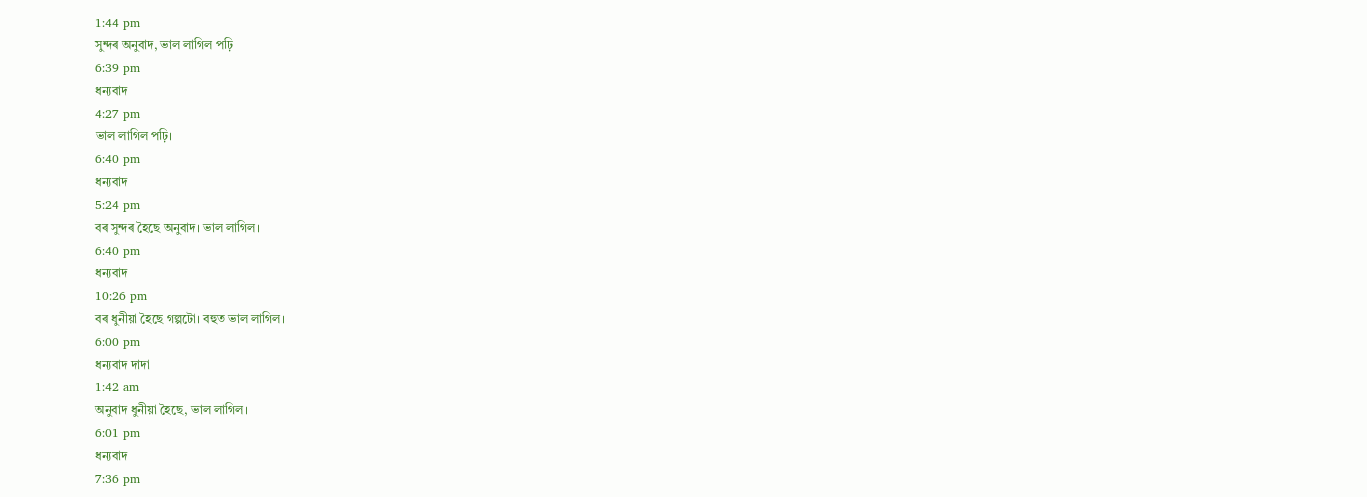1:44 pm
সুন্দৰ অনুবাদ, ভাল লাগিল পঢ়ি
6:39 pm
ধন্যবাদ
4:27 pm
ভাল লাগিল পঢ়ি।
6:40 pm
ধন্যবাদ
5:24 pm
বৰ সুন্দৰ হৈছে অনুবাদ। ভাল লাগিল।
6:40 pm
ধন্যবাদ
10:26 pm
বৰ ধুনীয়া হৈছে গল্পটো। বহুত ভাল লাগিল।
6:00 pm
ধন্যবাদ দাদা
1:42 am
অনুবাদ ধুনীয়া হৈছে, ভাল লাগিল।
6:01 pm
ধন্যবাদ
7:36 pm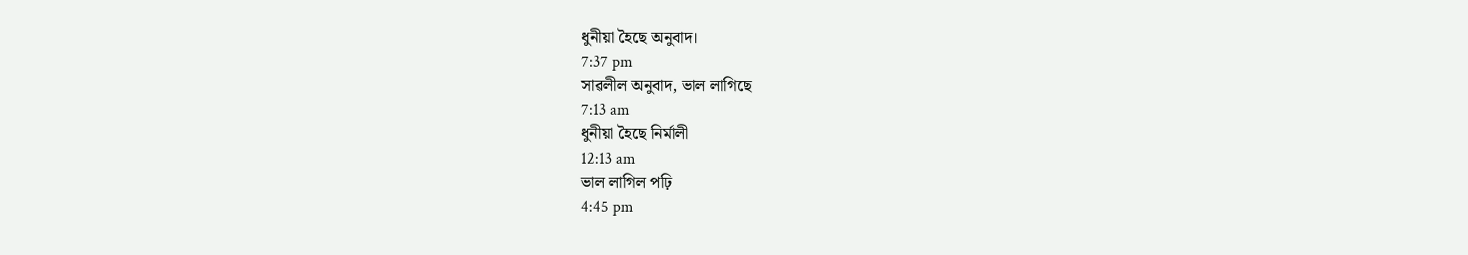ধুনীয়া হৈছে অনুবাদ।
7:37 pm
সাৱলীল অনুবাদ, ভাল লাগিছে
7:13 am
ধুনীয়া হৈছে নিৰ্মালী
12:13 am
ভাল লাগিল পঢ়ি
4:45 pm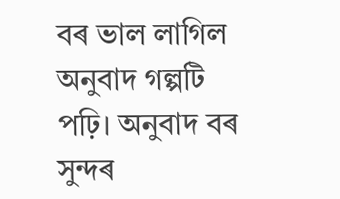বৰ ভাল লাগিল অনুবাদ গল্পটি পঢ়ি। অনুবাদ বৰ সুন্দৰ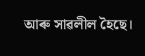আৰু সাৱলীল হৈছে।